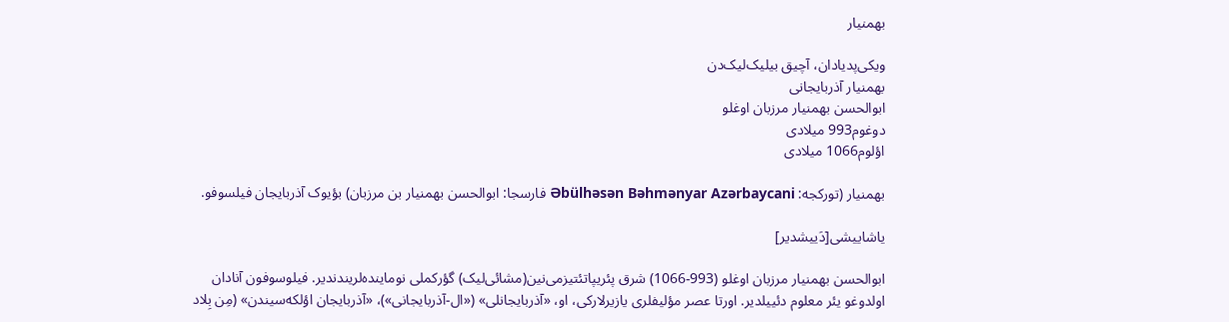بهمنیار

ویکی‌پدیادان، آچیق بیلیک‌لیک‌دن
بهمنیار آذربایجانی
ابوالحسن بهمنیار مرزبان اوغلو
دوغوم993 میلادی
اؤلوم1066 میلادی

بهمنیار (تورکجه: Əbülhəsən Bəhmənyar Azərbaycani فارسجا: ابوالحسن بهمنیار بن مرزبان) بؤیوک آذربایجان فیلسوفو.

یاشاییشی[دَییشدیر]

ابوالحسن بهمنیار مرزبان اوغلو (993-1066) شرق پئریپاتئتیزمی‌نین(مشائی‌لیک‌) گؤرکملی نوماینده‌لریندندیر. فیلوسوفون آنادان اولدوغو یئر معلوم دئییلدیر. اورتا عصر مؤلیفلری یازیرلارکی، او، «آذربایجانلی» («ال-آذربایجانی»)، «آذربایجان اؤلکه‌سیندن» (مِن بِلاد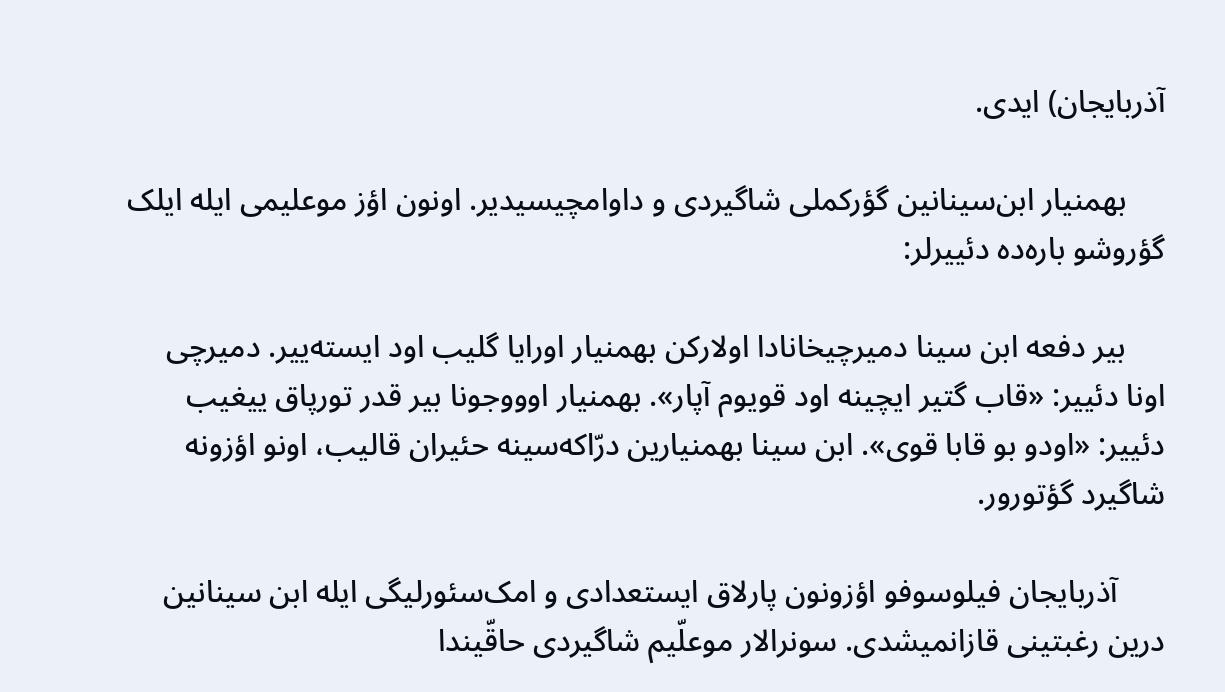آذربایجان) ایدی.

     بهمنیار ابن‌سینانین گؤرکملی شاگیردی و داوامچیسیدیر. اونون اؤز موعلیمی ایله ایلک گؤروشو باره‌ده دئییرلر:

     بیر دفعه ابن سینا دمیرچیخانادا اولارکن بهمنیار اورایا گلیب اود ایسته‌ییر. دمیرچی اونا دئییر: «قاب گتیر ایچینه اود قویوم آپار». بهمنیار اوووجونا بیر قدر تورپاق ییغیب دئییر: «اودو بو قابا قوی». ابن سینا بهمنیارین درّاکه‌سینه حئیران قالیب، اونو اؤزونه شاگیرد گؤتورور.

      آذربایجان فیلوسوفو اؤزونون پارلاق ایستعدادی و امک‌سئورلیگی ایله ابن سینانین درین رغبتینی قازانمیشدی. سونرالار موعلّیم شاگیردی حاقّیندا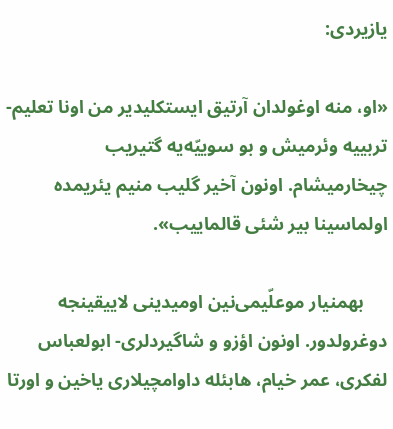یازیردی:

«او، منه اوغولدان آرتیق ایستکلیدیر من اونا تعلیم-تربییه وئرمیش و بو سوییّه‌یه گتیریب چیخارمیشام. اونون آخیر گلیب منیم یئریمده اولماسینا بیر شئی قالماییب».

     بهمنیار موعلّیمی‌نین اومیدینی لاییقینجه دوغرولدور. اونون اؤزو و شاگیردلری- ابولعباس لفکری، عمر خیام، هابئله داوامچیلاری یاخین و اورتا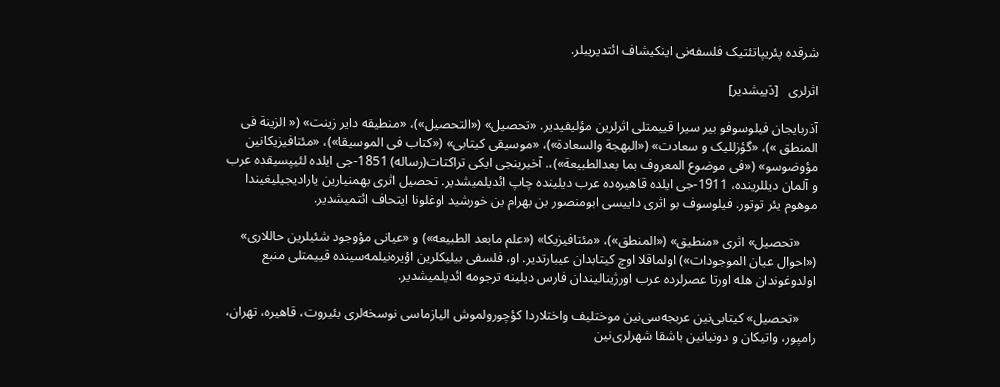شرقده پئریپاتئتیک فلسفه‌نی اینکیشاف ائتدیریبلر.

اثرلری   [دَییشدیر]

آذربایجان فیلوسوفو بیر سیرا قییمتلی اثرلرین مؤلیفیدیر. «تحصیل» («التحصیل»)، «منطیقه دایر زینت» (« الزینة فی المنطق »)، «گؤزللیک و سعادت» («البهجة والسعادة»)، «موسیقی کیتابی» («کتاب فی الموسیقا»)، «مئتافیزیکانین مؤوضوسو» («فی موضوع المعروف بما بعدالطبیعة»)،. آخیرینجی ایکی تراکتات(رساله) 1851-جی ایلده لئیپسیقده عرب و آلمان دیللرینده، 1911-جی ایلده قاهیره‌ده عرب دیلینده چاپ ائدیلمیشدیر. تحصیل اثری بهمنیارین یارادیجیلیغیندا موهوم یئر توتور. فیلوسوف بو اثری داییسی ابومنصور بن بهرام بن خورشید اوغلونا ایتحاف ائتمیشدیر.

     «تحصیل» اثری «منطیق» («المنطق»)، «مئتافیزیکا» («علم مابعد الطبیعه») و «عیانی مؤوجود شئیلرین حاللاری» («احوال عیان الموجودات») اولماقلا اوچ کیتابدان عیبارتدیر. او، فلسفی بیلیکلرین اؤیره‌نیلمه‌سینده قییمتلی منبع اولدوغوندان هله اورتا عصرلرده عرب اورژینالیندان فارس دیلینه ترجومه ائدیلمیشدیر.

     «تحصیل» کیتابی‌نین عربجه‌سی‌نین موختلیف واختلاردا کؤچورولموش الیازماسی نوسخه‌لری بئیروت، قاهیره، تهران، رامپور، واتیکان و دونیانین باشقا شهرلری‌نین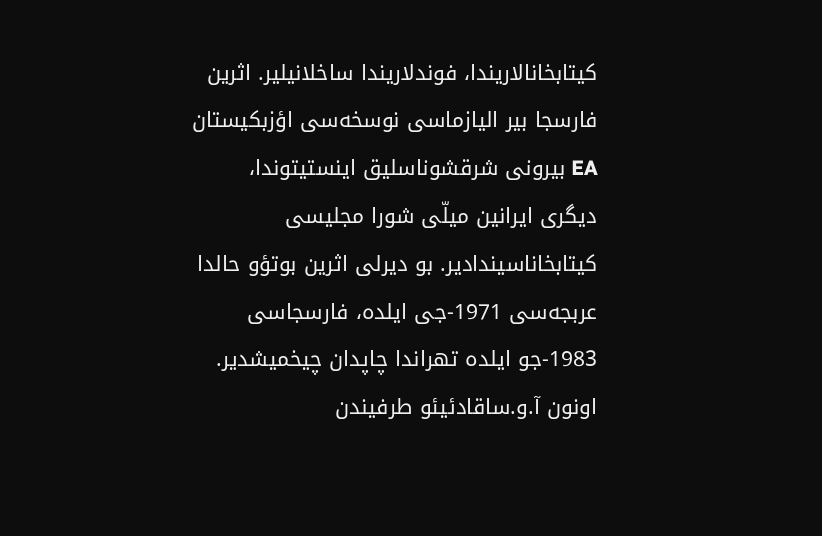کیتابخانالاریندا، فوندلاریندا ساخلانیلیر. اثرین فارسجا بیر الیازماسی نوسخه‌سی اؤزبکیستان EA بیرونی شرقشوناسلیق اینستیتوندا، دیگری ایرانین میلّی شورا مجلیسی کیتابخاناسیندادیر. بو دیرلی اثرین بوتؤو حالدا عربجه‌سی 1971-جی ایلده، فارسجاسی 1983-جو ایلده تهراندا چاپدان چیخمیشدیر. اونون آ.و.ساقادئیئو طرفیندن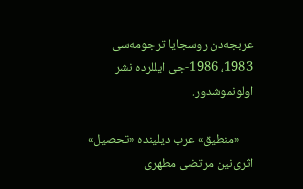عربجه‌دن روسجایا ترجومه‌سی 1983، 1986-جی ایللرده نشر اولونموشدور.

     «منطیق» عرب دیلینده «تحصیل» اثری‌نین مرتضی مطهری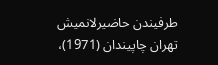طرفیندن حاضیرلانمیش تهران چاپیندان (1971)،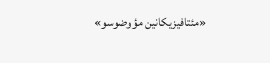«مئتافیزیکانین مؤوضوسو»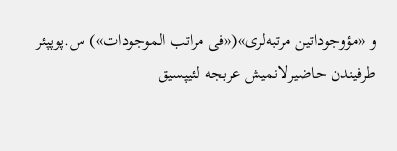و «مؤوجوداتین مرتبه‌لری»(«فی مراتب الموجودات») س.پوپپئر طرفیندن حاضیرلانمیش عربجه لئیپسیق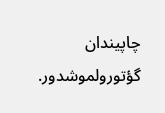چاپیندان گؤتورولموشدور.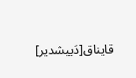قایناق[دَییشدیر]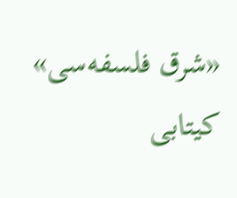«شرق فلسفه‌سی» کیتابی